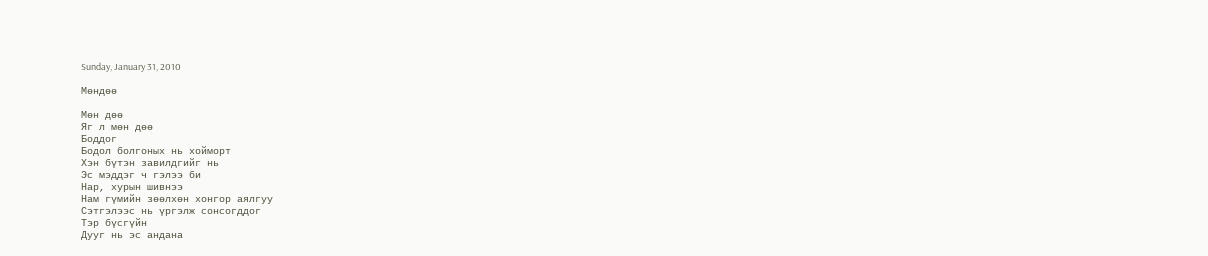Sunday, January 31, 2010

Мөндөө

Мөн дөө
Яг л мөн дөө
Боддог
Бодол болгоных нь хойморт
Хэн бүтэн завилдгийг нь
Эс мэддэг ч гэлээ би
Нар, хурын шивнээ
Нам гүмийн зөөлхөн хонгор аялгуу
Сэтгэлээс нь үргэлж сонсогддог
Тэр бүсгүйн
Дууг нь эс андана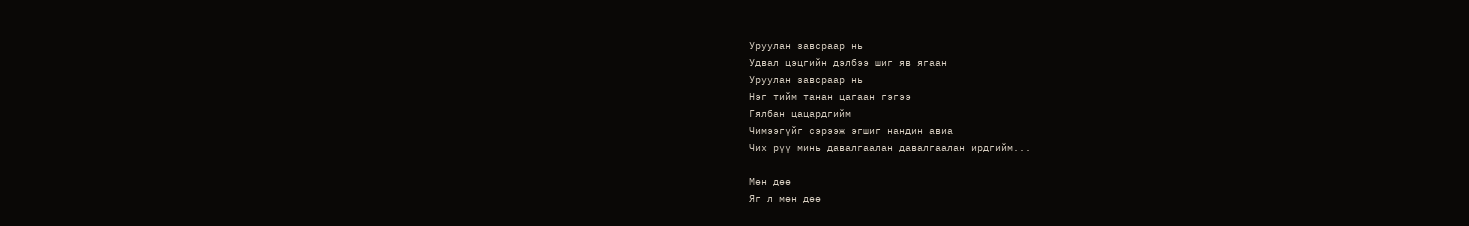Уруулан завсраар нь
Удвал цэцгийн дэлбээ шиг яв ягаан
Уруулан завсраар нь
Нэг тийм танан цагаан гэгээ
Гялбан цацардгийм
Чимээгүйг сэрээж эгшиг нандин авиа
Чих рүү минь давалгаалан давалгаалан ирдгийм...

Мөн дөө
Яг л мөн дөө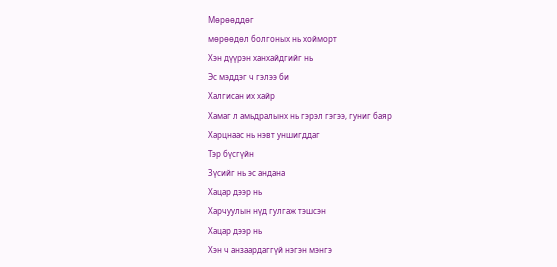Мөрөөддөг
мөрөөдөл болгоных нь хойморт
Хэн дүүрэн ханхайдгийг нь
Эс мэддэг ч гэлээ би
Халгисан их хайр
Хамаг л амьдралынх нь гэрэл гэгээ, гуниг баяр
Харцнаас нь нэвт уншигддаг
Тэр бүсгүйн
Зүсийг нь эс андана
Хацар дээр нь
Харчуулын нүд гулгаж тэшсэн
Хацар дээр нь
Хэн ч анзаардаггүй нэгэн мэнгэ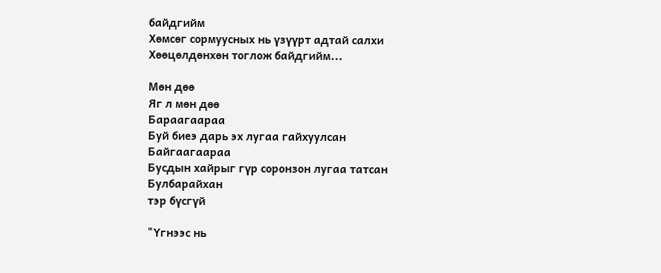байдгийм
Хөмсөг сормуусных нь үзүүрт адтай салхи
Хөөцөлдөнхөн тоглож байдгийм...

Мөн дөө
Яг л мөн дөө
Бараагаараа
Буй биеэ дарь эх лугаа гайхуулсан
Байгаагаараа
Бусдын хайрыг гүр соронзон лугаа татсан
Булбарайхан
тэр бүсгүй

"Үгнээс нь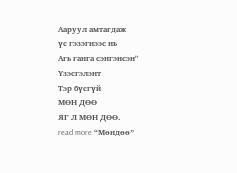Ааруул амтагдаж
үс гэзэгнээс нь
Агь ганга сэнгэнсэн"
Үзэсгэлэнт
Тэр бүсгүй
МӨН ДӨӨ
ЯГ Л МӨН ДӨӨ.
read more “Мөндөө”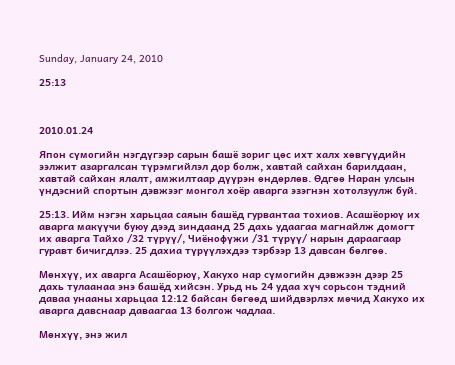Sunday, January 24, 2010

25:13



2010.01.24

Япон сүмогийн нэгдүгээр сарын башё зориг цөс ихт халх хөвгүүдийн ээлжит азаргалсан түрэмгийлэл дор болж, хавтай сайхан барилдаан, хавтай сайхан ялалт, амжилтаар дүүрэн өндөрлөв. Өдгөө Наран улсын үндэсний спортын дэвжээг монгол хоёр аварга эзэгнэн хотолзуулж буй.

25:13. Ийм нэгэн харьцаа саяын башёд гурвантаа тохиов. Асашёорюү их аварга макүүчи буюу дээд зиндаанд 25 дахь удаагаа магнайлж домогт их аварга Тайхо /32 түрүү/, Чиёнофүжи /31 түрүү/ нарын дараагаар гуравт бичигдлээ. 25 дахиа түрүүлэхдээ тэрбээр 13 давсан бөлгөө.

Мөнхүү, их аварга Асашёорюү, Хакухо нар сүмогийн дэвжээн дээр 25 дахь тулаанаа энэ башёд хийсэн. Урьд нь 24 удаа хүч сорьсон тэдний даваа унааны харьцаа 12:12 байсан бөгөөд шийдвэрлэх мөчид Хакухо их аварга давснаар даваагаа 13 болгож чадлаа.

Мөнхүү, энэ жил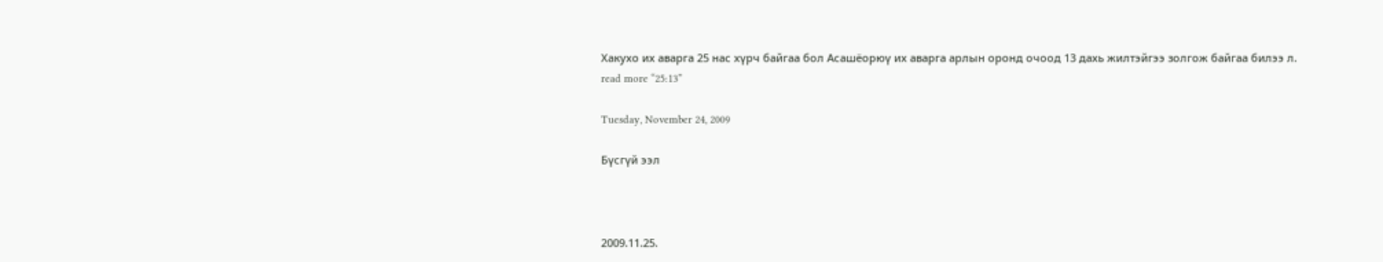Хакухо их аварга 25 нас хүрч байгаа бол Асашёорюү их аварга арлын оронд очоод 13 дахь жилтэйгээ золгож байгаа билээ л.
read more “25:13”

Tuesday, November 24, 2009

Бүсгүй ээл



2009.11.25.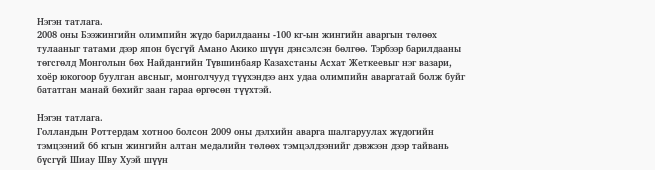Нэгэн татлага.
2008 оны Бээжингийн олимпийн жүдо барилдааны -100 кг-ын жингийн аваргын төлөөх тулааныг татами дээр япон бүсгүй Амано Акико шүүн дэнсэлсэн бөлгөө. Тэрбээр барилдааны төгсгөлд Монголын бөх Найдангийн Түвшинбаяр Казахстаны Асхат Жеткеевыг нэг вазари, хоёр юкогоор буулган авсныг, монголчууд түүхэндээ анх удаа олимпийн аваргатай болж буйг бататган манай бөхийг заан гараа өргөсөн түүхтэй.

Нэгэн татлага.
Голландын Роттердам хотноо болсон 2009 оны дэлхийн аварга шалгаруулах жүдогийн тэмцээний 66 кгын жингийн алтан медалийн төлөөх тэмцэлдээнийг дэвжээн дээр тайвань бүсгүй Шиау Шву Хуэй шүүн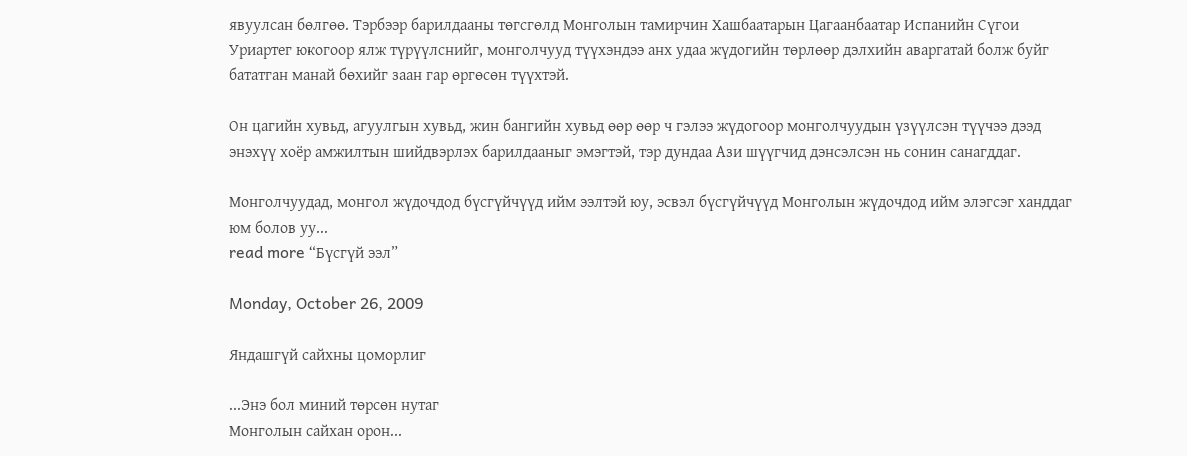явуулсан бөлгөө. Тэрбээр барилдааны төгсгөлд Монголын тамирчин Хашбаатарын Цагаанбаатар Испанийн Сүгои Уриартег юкогоор ялж түрүүлснийг, монголчууд түүхэндээ анх удаа жүдогийн төрлөөр дэлхийн аваргатай болж буйг бататган манай бөхийг заан гар өргөсөн түүхтэй.

Он цагийн хувьд, агуулгын хувьд, жин бангийн хувьд өөр өөр ч гэлээ жүдогоор монголчуудын үзүүлсэн түүчээ дээд энэхүү хоёр амжилтын шийдвэрлэх барилдааныг эмэгтэй, тэр дундаа Ази шүүгчид дэнсэлсэн нь сонин санагддаг.

Монголчуудад, монгол жүдочдод бүсгүйчүүд ийм ээлтэй юу, эсвэл бүсгүйчүүд Монголын жүдочдод ийм элэгсэг ханддаг юм болов уу...
read more “Бүсгүй ээл”

Monday, October 26, 2009

Яндашгүй сайхны цоморлиг

...Энэ бол миний төрсөн нутаг
Монголын сайхан орон...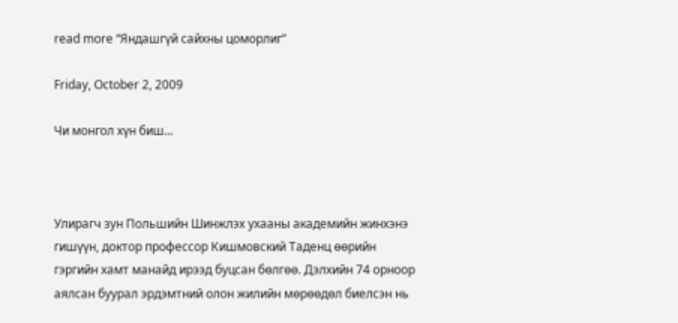read more “Яндашгүй сайхны цоморлиг”

Friday, October 2, 2009

Чи монгол хүн биш...



Улирагч зун Польшийн Шинжлэх ухааны академийн жинхэнэ гишүүн, доктор профессор Кишмовский Таденц өөрийн гэргийн хамт манайд ирээд буцсан бөлгөө. Дэлхийн 74 орноор аялсан буурал эрдэмтний олон жилийн мөрөөдөл биелсэн нь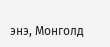энэ, Монголд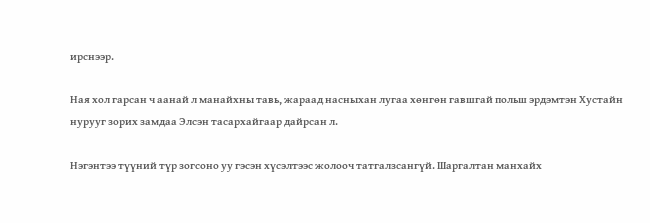ирснээр.

Ная хол гарсан ч аанай л манайхны тавь, жараад насныхан лугаа хөнгөн гавшгай польш эрдэмтэн Хустайн нурууг зорих замдаа Элсэн тасархайгаар дайрсан л.

Нэгэнтээ түүний түр зогсоно уу гэсэн хүсэлтээс жолооч татгалзсангүй. Шаргалтан манхайх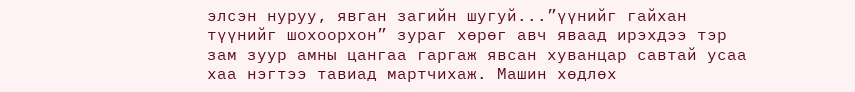элсэн нуруу, явган загийн шугуй...”үүнийг гайхан түүнийг шохоорхон” зураг хөрөг авч яваад ирэхдээ тэр зам зуур амны цангаа гаргаж явсан хуванцар савтай усаа хаа нэгтээ тавиад мартчихаж. Машин хөдлөх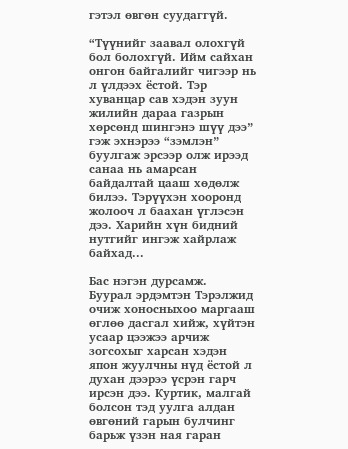гэтэл өвгөн суудаггүй.

“Түүнийг заавал олохгүй бол болохгүй. Ийм сайхан онгон байгалийг чигээр нь л үлдээх ёстой. Тэр хуванцар сав хэдэн зуун жилийн дараа газрын хөрсөнд шингэнэ шүү дээ” гэж эхнэрээ “зэмлэн” буулгаж эрсээр олж ирээд санаа нь амарсан байдалтай цааш хөдөлж билээ. Тэрүүхэн хооронд жолооч л баахан үглэсэн дээ. Харийн хүн бидний нутгийг ингэж хайрлаж байхад...

Бас нэгэн дурсамж.
Буурал эрдэмтэн Тэрэлжид очиж хоносныхоо маргааш өглөө дасгал хийж, хүйтэн усаар цээжээ арчиж зогсохыг харсан хэдэн япон жуулчны нүд ёстой л духан дээрээ үсрэн гарч ирсэн дээ. Куртик, малгай болсон тэд уулга алдан өвгөний гарын булчинг барьж үзэн ная гаран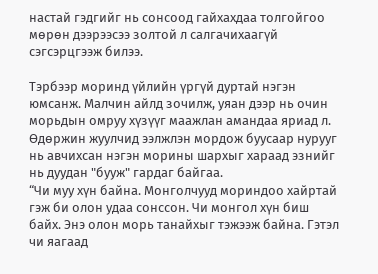настай гэдгийг нь сонсоод гайхахдаа толгойгоо мөрөн дээрээсээ золтой л салгачихаагүй сэгсэрцгээж билээ.

Тэрбээр моринд үйлийн үргүй дуртай нэгэн юмсанж. Малчин айлд зочилж, уяан дээр нь очин морьдын омруу хүзүүг маажлан амандаа яриад л. Өдөржин жуулчид ээлжлэн мордож буусаар нурууг нь авчихсан нэгэн морины шархыг хараад эзнийг нь дуудан "бууж" гардаг байгаа.
“Чи муу хүн байна. Монголчууд мориндоо хайртай гэж би олон удаа сонссон. Чи монгол хүн биш байх. Энэ олон морь танайхыг тэжээж байна. Гэтэл чи яагаад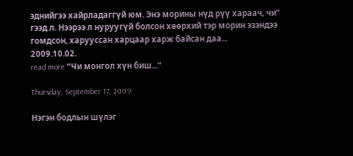эднийгээ хайрладаггүй юм. Энэ морины нүд рүү хараач, чи” гээд л. Нээрээ л нуруугүй болсон хөөрхий тэр морин эзэндээ гомдсон, харууссан харцаар харж байсан даа...
2009.10.02.
read more “Чи монгол хүн биш...”

Thursday, September 17, 2009

Нэгэн бодлын шүлэг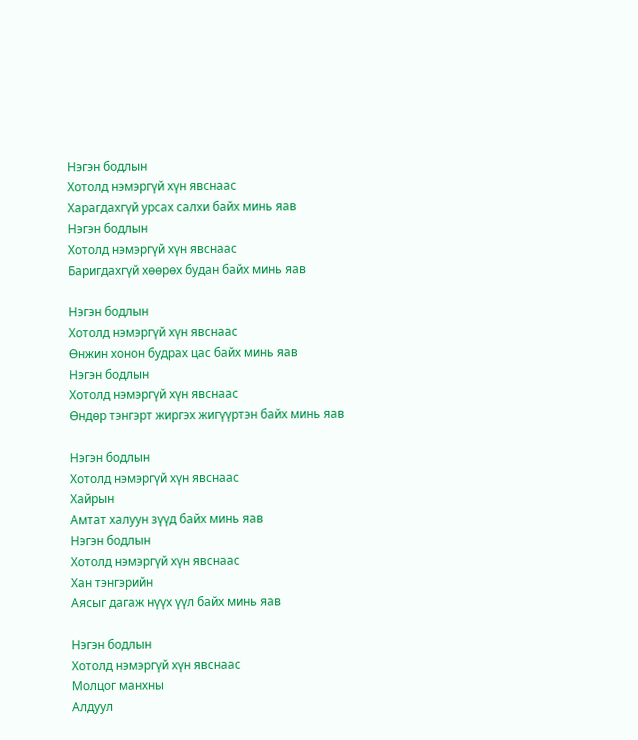Нэгэн бодлын
Хотолд нэмэргүй хүн явснаас
Харагдахгүй урсах салхи байх минь яав
Нэгэн бодлын
Хотолд нэмэргүй хүн явснаас
Баригдахгүй хөөрөх будан байх минь яав

Нэгэн бодлын
Хотолд нэмэргүй хүн явснаас
Өнжин хонон будрах цас байх минь яав
Нэгэн бодлын
Хотолд нэмэргүй хүн явснаас
Өндөр тэнгэрт жиргэх жигүүртэн байх минь яав

Нэгэн бодлын
Хотолд нэмэргүй хүн явснаас
Хайрын
Амтат халуун зүүд байх минь яав
Нэгэн бодлын
Хотолд нэмэргүй хүн явснаас
Хан тэнгэрийн
Аясыг дагаж нүүх үүл байх минь яав

Нэгэн бодлын
Хотолд нэмэргүй хүн явснаас
Молцог манхны
Алдуул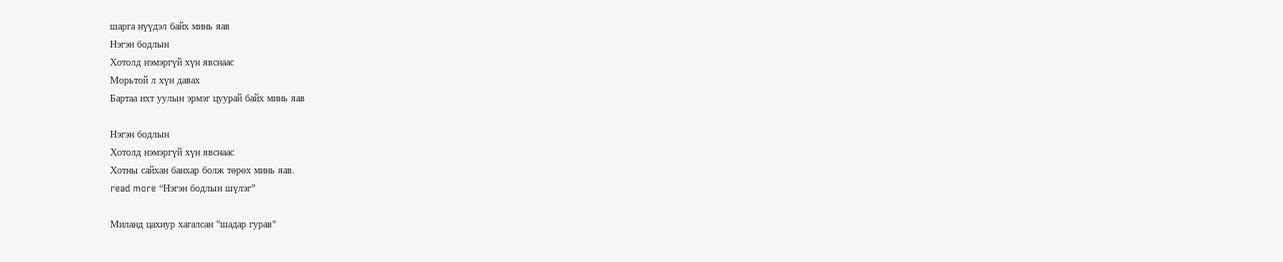шарга нүүдэл байх минь яав
Нэгэн бодлын
Хотолд нэмэргүй хүн явснаас
Морьтой л хүн давах
Бартаа ихт уулын эрмэг цуурай байх минь яав

Нэгэн бодлын
Хотолд нэмэргүй хүн явснаас
Хотны сайхан банхар болж төрөх минь яав.
read more “Нэгэн бодлын шүлэг”

Миланд цахиур хагалсан "шадар гурав"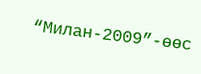“Милан-2009”-өөс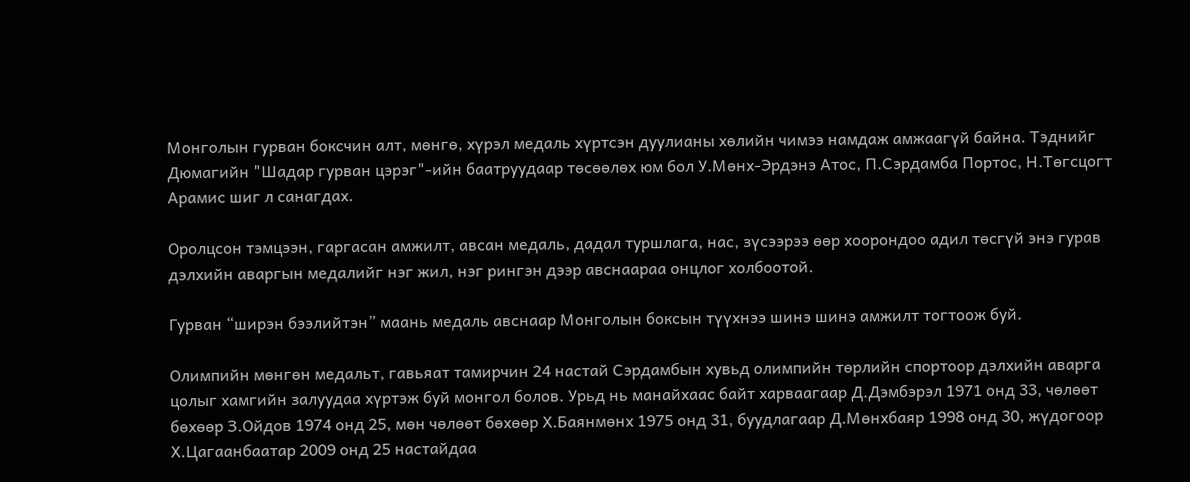Монголын гурван боксчин алт, мөнгө, хүрэл медаль хүртсэн дуулианы хөлийн чимээ намдаж амжаагүй байна. Тэднийг Дюмагийн "Шадар гурван цэрэг"-ийн баатруудаар төсөөлөх юм бол У.Мөнх-Эрдэнэ Атос, П.Сэрдамба Портос, Н.Төгсцогт Арамис шиг л санагдах.

Оролцсон тэмцээн, гаргасан амжилт, авсан медаль, дадал туршлага, нас, зүсээрээ өөр хоорондоо адил төсгүй энэ гурав дэлхийн аваргын медалийг нэг жил, нэг рингэн дээр авснаараа онцлог холбоотой.

Гурван “ширэн бээлийтэн” маань медаль авснаар Монголын боксын түүхнээ шинэ шинэ амжилт тогтоож буй.

Олимпийн мөнгөн медальт, гавьяат тамирчин 24 настай Сэрдамбын хувьд олимпийн төрлийн спортоор дэлхийн аварга цолыг хамгийн залуудаа хүртэж буй монгол болов. Урьд нь манайхаас байт харваагаар Д.Дэмбэрэл 1971 онд 33, чөлөөт бөхөөр З.Ойдов 1974 онд 25, мөн чөлөөт бөхөөр Х.Баянмөнх 1975 онд 31, буудлагаар Д.Мөнхбаяр 1998 онд 30, жүдогоор Х.Цагаанбаатар 2009 онд 25 настайдаа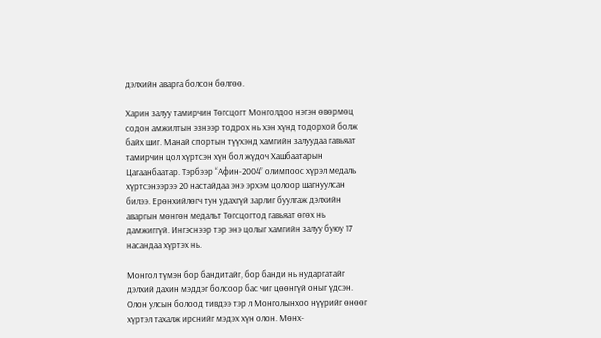дэлхийн аварга болсон бөлгөө.

Харин залуу тамирчин Төгсцогт Монголдоо нэгэн өвөрмөц содон амжилтын эзнээр тодрох нь хэн хүнд тодорхой болж байх шиг. Манай спортын түүхэнд хамгийн залуудаа гавьяат тамирчин цол хүртсэн хүн бол жүдоч Хашбаатарын Цагаанбаатар. Тэрбээр “Афин-2004” олимпоос хүрэл медаль хүртсэнээрээ 20 настайдаа энэ эрхэм цолоор шагнуулсан билээ. Ерөнхийлөгч тун удахгүй зарлиг буулгаж дэлхийн аваргын мөнгөн медальт Төгсцогтод гавьяат өгөх нь дамжиггүй. Ингэснээр тэр энэ цолыг хамгийн залуу буюу 17 насандаа хүртэх нь.

Монгол түмэн бор бандитайг, бор банди нь нударгатайг дэлхий дахин мэддэг болсоор бас чиг цөөнгүй оныг үдсэн. Олон улсын болоод тивдээ тэр л Монголынхоо нүүрийг өнөөг хүртэл тахалж ирснийг мэдэх хүн олон. Мөнх-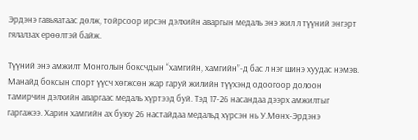Эрдэнэ гавьяатаас дөлж, тойрсоор ирсэн дэлхийн аваргын медаль энэ жил л түүний энгэрт гялалзах ерөөлтэй байж.

Түүний энэ амжилт Монголын боксчдын “хамгийн, хамгийн”-д бас л нэг шинэ хуудас нэмэв. Манайд боксын спорт үүсч хөгжсөн жар гаруй жилийн түүхэнд одоогоор долоон тамирчин дэлхийн аваргаас медаль хүртээд буй. Тэд 17-26 насандаа дээрх амжилтыг гаргажээ. Харин хамгийн ах буюу 26 настайдаа медальд хүрсэн нь У.Мөнх-Эрдэнэ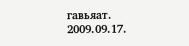гавьяат.
2009.09.17.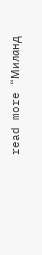read more “Миланд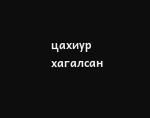цахиур хагалсан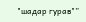"шадар гурав"”